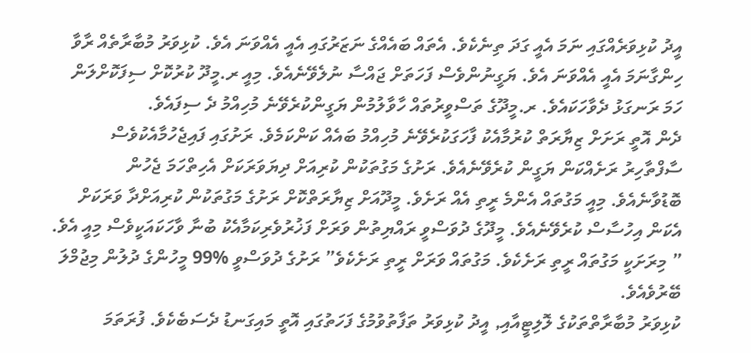އީދު ކުޅިވަރެއްގައި ނަމަ އެއީ ގަދަ ތިނެކެވެ. އެތައް ބައެއްގެ ނަޒަރުގައި އެއީ އެއްވަނަ އެވެ. ކުޅިވަރު މުބާރާތެއް ރާވާ ހިންގާނަމަ އެއީ އެއްވަނަ އެވެ. ޔަގީނުންވެސް ފަހަތަށް ޖައްސާ ނުލެވޭނެއެވެ. މިއީ ރ.މީދޫ ކުރުކޮށް ސިފަކޮށްލަން ހަމަ ރަނގަޅު ދެވާހަކައެވެ. ރ.މީދޫގެ ތަސްވީރުތައް ހާވާލުމުން ޔަގީންކުރެވޭނެ މުހިއްމު ދެ ސިފައެވެ.
ދެން އޮތީ ރަށަށް ޒިޔާރަތް ކުރުމާއެކު ފާހަގަކުރެވޭނެ މުހިއްމު ބައެއް ކަންކަމެވެ. ރަށުގައި ފައިޖެހުމާއެކުވެސް ސާފްތާހިރު ރަށެއްކަން ޔަގީން ކުރެވޭނެއެވެ. ރަށުގެ މަގުތަކުން ކުރިއަށް ދިޔަވަރަކަށް އެހިތްހަމަ ޖެހުން ބޮޑުވާނެއެވެ. މިއީ މަގުތައް އެންމެ ރީތި އެއް ރަށެވެ. މީދޫއަށް ޒިޔާރަތްކޮށް ރަށުގެ މަގުތަކުން ކުރިއަށްދާ ވަރަކަށް އެކަން އިހުސާސް ކުރެވޭނެއެވެ. މީދޫގެ ދުވަސްވީ ރައްޔިތުން ވަރަށް ފަޚުރުވެރިކަމާއެކު ބުނާ ވާހަކައަކީވެސް މިއީ އެވެ. ” މިރަށަކީ މަގުތައް ރީތި ރަށެކެވެ. މަގުތައް ވަރަށް ރީތި ރަށެކެވެ” ރަށުގެ ދުވަސްވީ %99 މީހުންގެ ދުލުން މިޖުމްލަ ބޭރުވެއެވެ.
ކުޅިވަރު މުބާރާތްތަކުގެ ލޮލިޓީއާއި, އީދު ކުޅިވަރު ތަފާތުވުމުގެ ފަހަތުގައި އޮތީ މައިގަނޑު ދެސަބެކެވެ. ފުރަތަމަ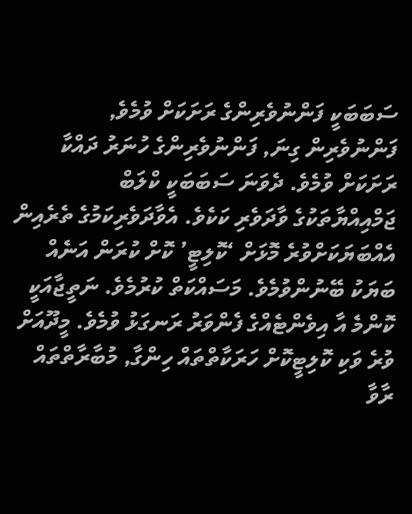ސަބަބަކީ ފަންނުވެރިންގެ ރަށަކަށް ވުމެވެ, ފަންނުވެރިން ގިނަ, ފަންނުވެރިންގެ ހުނަރު ދައްކާ ރަށަކަށް ވުމެވެ. ދެވަނަ ސަބަބަކީ ކްލަބް ޖަމްއިއްޔާތަކުގެ ވާދަވެރި ކަކެވެ. އެވާދަވެރިކަމުގެ ތެރެއިން އެއްބަޔަކަށްވުރެ މޮޅަށް ‘ކޮލިޓީ’ ކޮށް ކުރަން އަނެއް ބަޔަކު ބޭނުންވުމެވެ. މަސައްކަތް ކުރުމެވެ. ނަތީޖާއަކީ ކޮންމެ އާ އިވެންޓެއްގެ ފެންވަރު ރަނގަޅު ވުމެވެ. މީދޫއަށް ވުރެ ވަކި ކޮލިޓީކޮށް ހަރަކާތްތައް ހިންގާ, މުބާރާތްތައް ރާވާ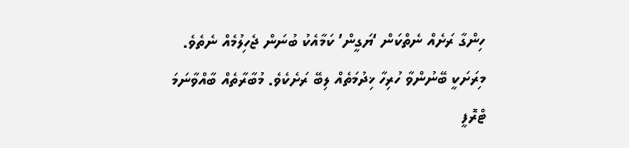ހިންގާ ރަށެއް ނެތްކަން ‘ޔަގީން’ ކަމާއެކު ބުނަން ޖެހިލުމެއް ނެތެވެ. މިރަށަކީ ބޭނުންވާ ހުރިހާ ޚިދުމަތެއް ލިބޭ ރަށެކެވެ. މުބާރާތެއް ބާއްވާނަމަ ޓްރޮފީ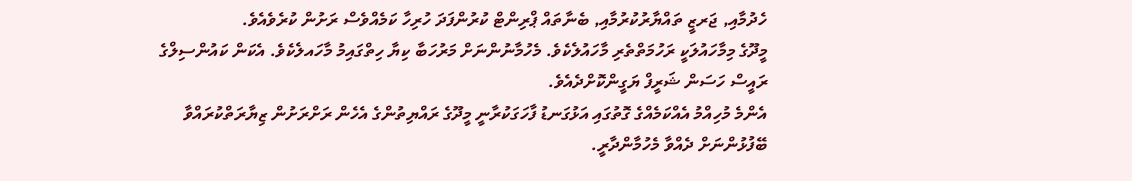ހެދުމާއި, ޖަރޒީ ތައްޔާރުކުރުމާއި, ބެނާތައް ޕްރިންޓް ކުރުންފަދަ ހުރިހާ ކަމެއްވެސް ރަށުން ކުރެވެއެވެ.
މީދޫގެ މިމާހައުލަކީ ރަހުމަތްތެރި މާހައުލެކެވެ. މެހުމާނުންނަށް މަރުހަބާ ކިޔާ ހިތްގައިމު މާހައލެކެވެ. އެކަން ކައުންސިލްގެ ރައީސް ހަސަން ޝަރީފް ޔަގީންކޮށްދެއެވެ.
އެންމެ މުހިއްމު އެއްކަމެއްގެ ގޮތުގައި އަޅުގަނޑު ފާހަގަކުރާނީ މީދޫގެ ރައްޔިތުންގެ އެހެން ރަށްރަށުން ޒިޔާރަތްކުރައްވާ ބޭފުޅުންނަށް ދެއްވާ މެހުމާންދާރީ.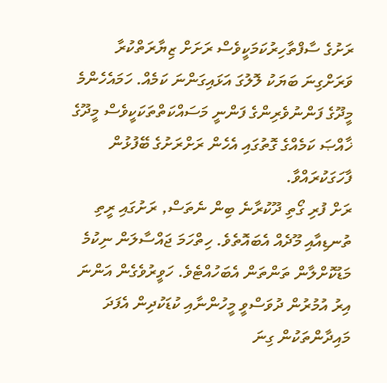ރަށުގެ ސާފްތާހިރުކަމަކީވެސް ރަށަށް ޒިޔާރަތްކުރާ ވަރަށްގިނަ ބަޔަކު ލޮލުގަ އަޅައިގަންނަ ކަމެއް. ހަމައެހެންމެ މީދޫގެ ފަންނުވެރިންގެ ފަންނީ މަސައްކަތްތަކަކީވެސް މީދޫގެ ޚާއްޞަ ކަމެއްގެ ގޮތުގައި އެހެން ރަށްރަށުގެ ބޭފުޅުން ފާހަގަކުރައްވާ.
ރަށް ފުރި ގޯތި ދޫކުރާނެ ބިން ނެތަސް, ރަށުގައި ރީތި ތުނޑިއާއި މޫދެއް އެބައޮތެވެ. ހިތްހަމަ ޖައްސާލަން ނިކުމެ މަޑުކޮށްލާން ތަންތަން އެބަހުއްޓެވެ. ހަވީރުވެގެން އަންނަ އިރު އުމުރުން ދުވަސްވީ މީހުންނާއި ކުޑަކުދިން އެފަދަ މައިދާންތަކުން ގިނަ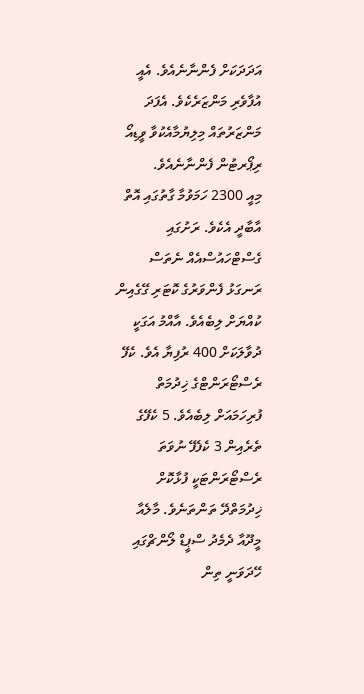އަދަދަކަށް ފެންނާނެއެވެ. އެއީ އުފާވެރި މަންޒަރެކެވެ. އެފަދަ މަންޒަރުތައް މިލިޔުމާއެކުވާ ވީޑިއޯ ރިޕޯރޓުން ފެންނާނެއެވެ.
މިއީ 2300 ހަމަވުމާ ގާތުގައި އޮތް އާބާދީ އެކެވެ. ރަށުގައި ގެސްޓްހައުސްއެއް ނެތަސް ރަނގަޅު ފެންވަރުގެ ކޮޓަރި ގޭގެއިން ކުއްޔަށް ލިބެއެވެ. އާއްމު އަގަކީ ދުވާލަކަށް 400 ރުފިޔާ އެވެ. ކެފޭ ރެސްޓޯރަންޓްގެ ޚިދުމަތް ފުރިހަމައަށް ލިބެއެވެ. 5 ކެފޭގެ ތެރެއިން 3 ކެފެފޭ ނުވަތަ ރެސްޓޯރަންޓަކީ ފުޅާކޮށް ޚިދުމަތްދޭ ތަންތަނެވެ. މާލެއާ މީދޫއާ ދެމެދު ސްޕީޑް ލޯންޗްގައި ހޭދަވަނީ ތިން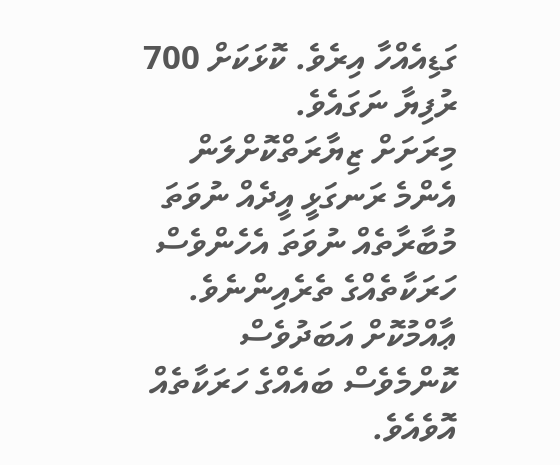ގަޑިއެއްހާ އިރެވެ. ކޮޅަކަށް 700 ރުފިޔާ ނަގައެވެ.
މިރަށަށް ޒިޔާރަތްކޮށްލަން އެންމެ ރަނގަޅީ އީދެއް ނުވަތަ މުބާރާތެއް ނުވަތަ އެހެންވެސް ހަރަކާތެއްގެ ތެރެއިންނެވެ. ޢާއްމުކޮށް އަބަދުވެސް ކޮންމެވެސް ބައެއްގެ ހަރަކާތެއް އޮވެއެވެ.